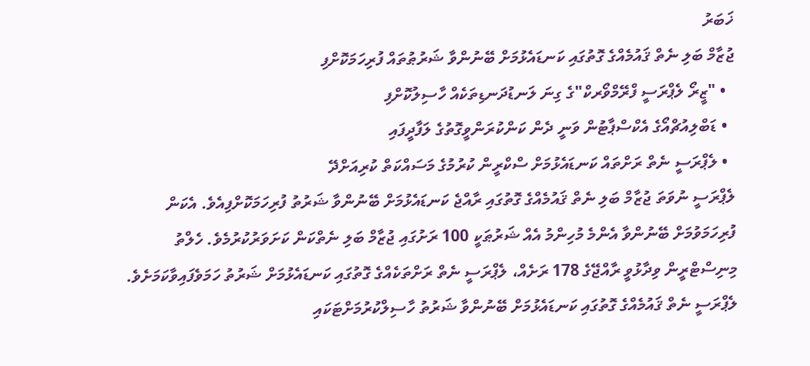ޚަބަރު
ޖުޒާމް ބަލި ނެތް ޤައުމެއްގެ ގޮތުގައި ކަނޑައެޅުމަށް ބޭނުންވާ ޝަރުޠުތައް ފުރިހަމަކޮށްފި
  • "ޒީރޯ ލެޕްރަސީ ފްރޭމްވޯރކް"ގެ ގިނަ ލަނޑުދަނޑިތަކެއް ހާސިލުކޮށްފި
  • ޑަބްލިއުޗްއޯގެ އެކްސްޕާޓުން ވަނީ ދެން ކަންކުރަންވީގޮތުގެ ލަފާދީފައި
  • ލެޕްރަސީ ނެތް ރަށްތައް ކަނޑައެޅުމަށް ސްކްރީން ކުރުމުގެ މަސައްކަތް ކުރިއަށްދޭ
ލެޕްރަސީ ނުވަތަ ޖުޒާމް ބަލި ނެތް ޤައުމެއްގެ ގޮތުގައި ރާއްޖެ ކަނޑައެޅުމަށް ބޭނުންވާ ޝަރުތު ފުރިހަމަކޮށްފިއެވެ. އެކަން ފުރިހަމަވުމަށް ބޭނުންވާ އެންމެ މުހިންމު އެއް ޝަރުޠަކީ 100 ރަށުގައި ޖުޒާމް ބަލި ނެތްކަން ކަށަވަރުކުރުމެވެ. ހެލްތު މިނިސްޓްރީން ވިދާޅުވީ ރާއްޖޭގެ 178 ރަށެއް، ލެޕްރަސީ ނެތް ރަށްތަކެއްގެ ގޮތުގައި ކަނޑައެޅުމަށް ޝަރުތު ހަމަވެފައިވާކަމަށެވެ.
ލެޕްރަސީ ނެތް ޤައުމެއްގެ ގޮތުގައި ކަނޑައެޅުމަށް ބޭނުންވާ ޝަރުތު ހާސިލްކުރުމަށްޓަކައި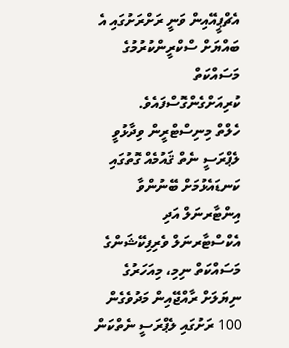އެޗްޕީއޭއިން ވަނީ ރަށްރަށުގައި އެ ބައްޔަށް ސްކްރީންކުރުމުގެ މަސައްކަތް ކުރިއަށްގެންގޮސްފައެވެ.
ހެލްތް މިނިސްޓްރީން ވިދާޅުވީ ލެޕްރަސީ ނެތް ޤައުމެއް ގޮތުގައި ކަނޑައެޅުމަށް ބޭނުންވާ އިންޓާރނަލް އަދި އެކްސްޓާރނަލް ވެރިފިކޭޝަންގެ މަސައްކަތް ނިމި، މިއަހަރުގެ ނިޔަލަށް ރާއްޖޭއިން މަދުވެގެން 100 ރަށުގައި ލެޕްރަސީ ނެތްކަން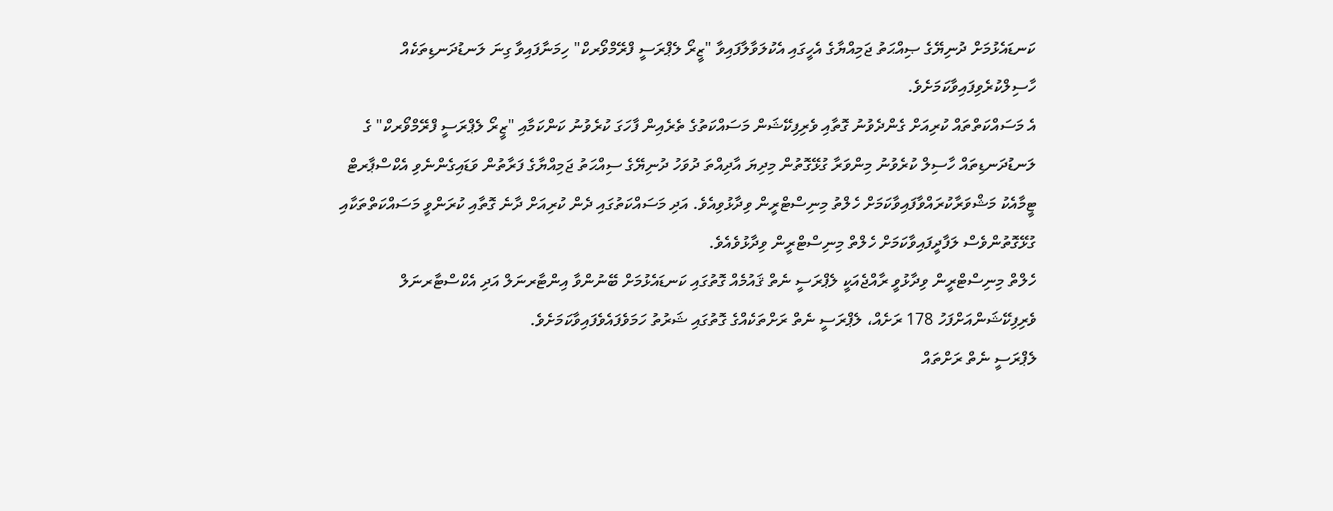ކަނޑައެޅުމަށް ދުނިޔޭގެ ޞިއްޙަތު ޖަމިއްޔާގެ އެހީގައި އެކުލަވާލާފައިވާ "ޒީރޯ ލެޕްރަސީ ފްރޭމްވޯރކް" ހިމަނާފައިވާ ގިނަ ލަނޑުދަނޑިތަކެއް ހާސިލްކުރެވިފައިވާކަމަށެވެ.
އެ މަސައްކަތްތައް ކުރިއަށް ގެންދެވުނު ގޮތާއި ވެރިފިކޭޝަން މަސައްކަތުގެ ތެރެއިން ފާހަގަ ކުރެވުނު ކަންކަމާއި "ޒީރޯ ލެޕްރަސީ ފްރޭމްވޯރކް" ގެ ލަނޑުދަނޑިތައް ހާސިލް ކުރެވުނު މިންވަރާ ގުޅޭގޮތުން މިދިޔަ އާދިއްތަ ދުވަހު ދުނިޔޭގެ ސިއްޙަތު ޖަމިއްޔާގެ ފަރާތުން ވަޑައިގެންނެވި އެކްސްޕާރޓް ޓީމާއެކު މަޝްވަރާކުރައްވާފައިވާކަމަށް ހެލްތު މިނިސްޓްރީން ވިދާޅުވިއެވެ. އަދި މަސައްކަތުގައި ދެން ކުރިއަށް ދާނެ ގޮތާއި ކުރަންވީ މަސައްކަތްތަކާއި ގުޅޭގޮތުންވެސް ލަފާދީފައިވާކަމަށް ހެލްތް މިނިސްޓްރީން ވިދާޅުވެއެވެ.
ހެލްތް މިނިސްޓްރީން ވިދާޅުވީ ރާއްޖެއަކީ ލެޕްރަސީ ނެތް ޤައުމެއް ގޮތުގައި ކަނޑައެޅުމަށް ބޭނުންވާ އިންޓާރނަލް އަދި އެކްސްޓާރނަލް ވެރިފިކޭޝަންއަށްފަހު 178 ރަށެއް، ލެޕްރަސީ ނެތް ރަށްތަކެއްގެ ގޮތުގައި ޝަރުތު ހަމަވެފައެވެފައިވާކަމަށެވެ.
ލެޕްރަސީ ނެތް ރަށްތައް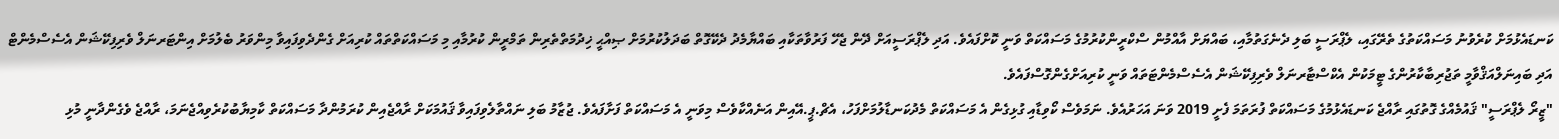ކަނޑައެޅުމަށް ކުރެވުނު މަސައްކަތުގެ ތެރޭގައި، ލެޕްރަސީ ބަލި ދެނެގަތުމާއި، ބައްޔަށް އާއްމުން ސްކްރީންކުރުމުގެ މަސައްކަތް ވަނީ ކޮށްފައެވެ. އަދި ލެޕްރަސީއަށް ދޭން ޖެހޭ ފަރުވާތަކާއި ބައްޔާމެދު ދެކޭގޮތް ބަދަލުކުރުމަށް ޞިއްޙީ ޚިދުމަތްތެރިން ތަމްރީން ކުރުމާއި މި މަސައްކަތްތައް ކުރިއަށް ގެންދެވިފައިވާ މިންވަރު ބެލުމަށް އިންޓަރނަލް ވެރިފިކޭޝަން އެސެސްމެންޓް އަދި ބައިނަލްއަޤްވާމީ ތަޖުރިބާކާރުންގެ ޓީމަކުން އެކްސްޓާރނަލް ވެރިފިކޭޝަން އެސެސްމެންޓަތައް ވަނީ ކުރިއަށްގެންގޮސްފައެވެ.
"ޒީރޯ ލެޕްރަސީ" ޤައުމެއްގެ ގޮތުގައި ރާއްޖެ ކަނޑައެޅުމުގެ މަސައްކަތް ފުރަތަމަ ފެށީ 2019 ވަނަ އަހަރުއެވެ. ނަމަވެސް ކޯވިޑާއި ގުޅިގެން އެ މަސައްކަތް މެދުކަނޑާލުމަށްފަހު، އެޗް.ޕީ.އޭއިން އަނެއްކާވެސް މިވަނީ އެ މަސައްކަތް ފަށާފައެވެ. ޖުޒާމު ބަލި ނައްތާލެވިފައިވާ ޤައުމަކަށް ރާއްޖެއިން ކުރަމުންދާ މަސައްކަތް ކާމިޔާބުކުރެވިއްޖެނަމަ، ރާއްޖެ ވެގެންދާނީ މުޅި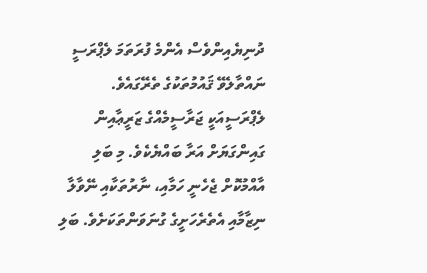ދުނިޔެއިންވެސް އެންމެ ފުރަތަމަ ލެޕްރަސީ ނައްތާލެވޭ ޤައުމުތަކުގެ ތެރޭގައެވެ.
ލެޕްރަސީއަކީ ޖަރާސީމެއްގެ ޒަރީޢާއިން ގައިންގަޔަށް އަރާ ބައްޔެކެވެ. މި ބަލި އާއްމުކޮށް ޖެހެނީ ހަމާއި، ނާރުތަކާއި ނޭވާލާ ނިޒާމާއި އެތެރެހަށީގެ ގުނަވަންތަކަށެވެ. ބަލި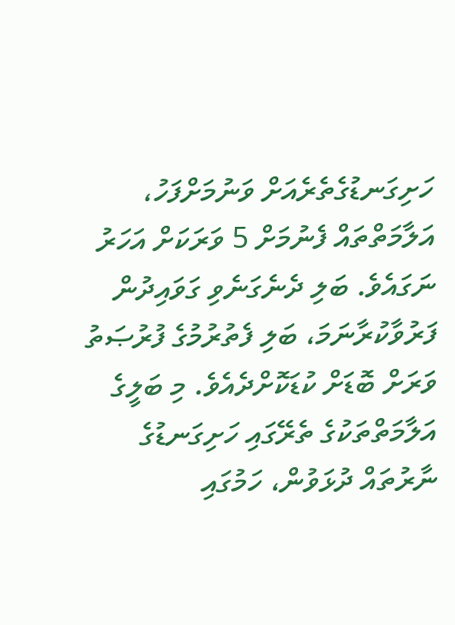ހަށިގަނޑުގެތެރެއަށް ވަނުމަށްފަހު، އަލާމަތްތައް ފެނުމަށް 5 ވަރަކަށް އަހަރު ނަގައެވެ. ބަލި ދެނެގަނެވި ގަވައިދުން ފަރުވާކުރާނަމަ، ބަލި ފެތުރުމުގެ ފުރުޞަތު ވަރަށް ބޮޑަށް ކުޑަކޮށްދެއެވެ. މި ބަލީގެ އަލާމަތްތަކުގެ ތެރޭގައި ހަށިގަނޑުގެ ނާރުތައް ދުޅަވުން، ހަމުގައި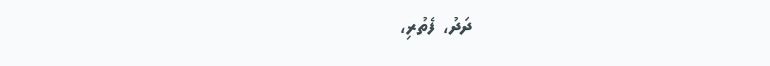ދަދު، ފެތުރި،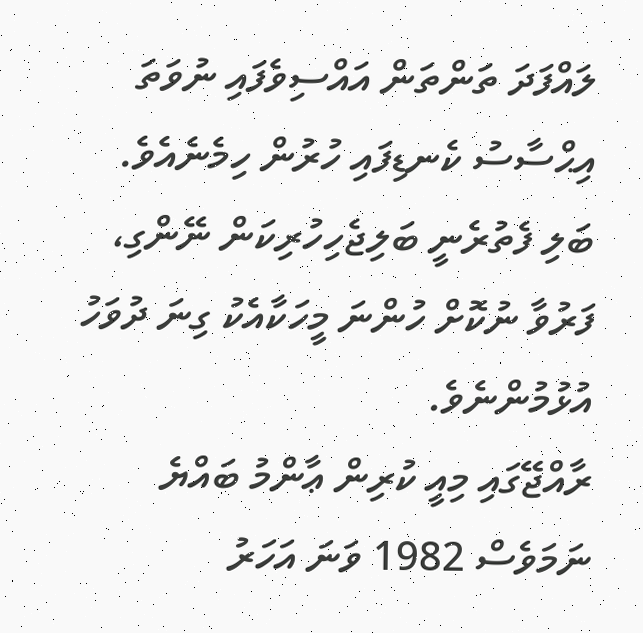ލައްފަދަ ތަންތަން އައްސިވެފައި ނުވަތަ އިޙްސާސު ކެނޑިފައި ހުރުން ހިމެނެއެވެ. ބަލި ފެތުރެނީ ބަލިޖެހިހުރިކަން ނޭންގި، ފަރުވާ ނުކޮށް ހުންނަ މީހަކާއެކު ގިނަ ދުވަހު އުޅުމުންނެވެ.
ރާއްޖޭގައި މިއީ ކުރިން ޢާންމު ބައްޔެ ނަމަވެސް 1982 ވަނަ އަހަރު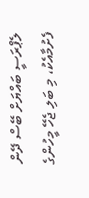ލެޕްރަސީ ބައްޔަށް ބޭސް ދޭން ފެށުމާއެކު، މި ބަލި ޖެހޭ މީހުންގެ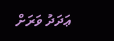ޢަދަދު ވަރަށް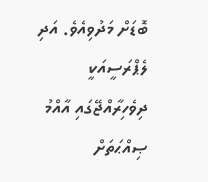ބޮޑަށް މަދުވިއެވެ. އަދި ލެޕްރަސީއަކީ ދިވެހިރާއްޖޭގައި އާއްމު ޞިއްޙަތަށް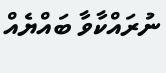ނުރައްކާވާ ބައްޔެއް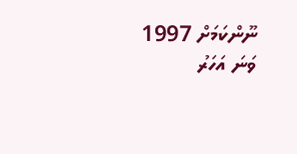ނޫންކަމަށް 1997 ވަނަ އަހަރު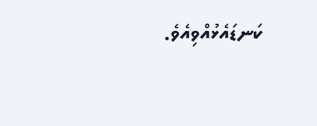ކަނޑައެޅުއްވިއެވެ.